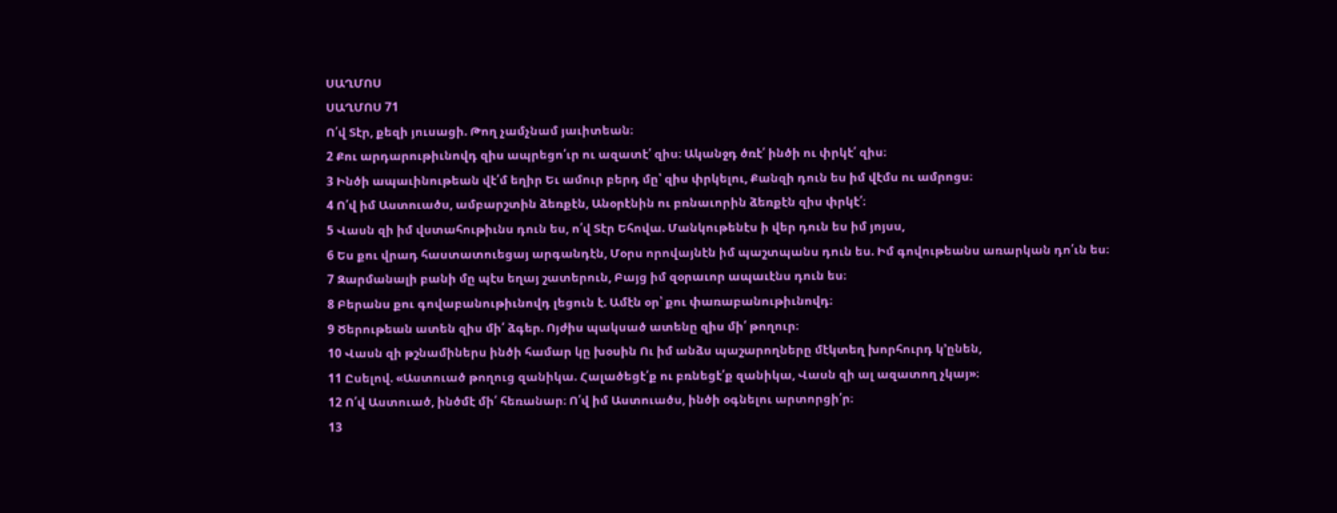ՍԱՂՄՈՍ
ՍԱՂՄՈՍ 71
Ո՛վ Տէր, քեզի յուսացի. Թող չամչնամ յաւիտեան։
2 Քու արդարութիւնովդ զիս ապրեցո՛ւր ու ազատէ՛ զիս։ Ականջդ ծռէ՛ ինծի ու փրկէ՛ զիս։
3 Ինծի ապաւինութեան վէ՛մ եղիր Եւ ամուր բերդ մը՝ զիս փրկելու, Քանզի դուն ես իմ վէմս ու ամրոցս։
4 Ո՛վ իմ Աստուածս, ամբարշտին ձեռքէն, Անօրէնին ու բռնաւորին ձեռքէն զիս փրկէ՛։
5 Վասն զի իմ վստահութիւնս դուն ես, ո՛վ Տէր Եհովա. Մանկութենէս ի վեր դուն ես իմ յոյսս,
6 Ես քու վրադ հաստատուեցայ արգանդէն, Մօրս որովայնէն իմ պաշտպանս դուն ես. Իմ գովութեանս առարկան դո՛ւն ես։
7 Զարմանալի բանի մը պէս եղայ շատերուն, Բայց իմ զօրաւոր ապաւէնս դուն ես։
8 Բերանս քու գովաբանութիւնովդ լեցուն է. Ամէն օր՝ քու փառաբանութիւնովդ։
9 Ծերութեան ատեն զիս մի՛ ձգեր. Ոյժիս պակսած ատենը զիս մի՛ թողուր։
10 Վասն զի թշնամիներս ինծի համար կը խօսին Ու իմ անձս պաշարողները մէկտեղ խորհուրդ կ’ընեն,
11 Ըսելով. «Աստուած թողուց զանիկա. Հալածեցէ՛ք ու բռնեցէ՛ք զանիկա, Վասն զի ալ ազատող չկայ»։
12 Ո՛վ Աստուած, ինծմէ մի՛ հեռանար։ Ո՛վ իմ Աստուածս, ինծի օգնելու արտորցի՛ր։
13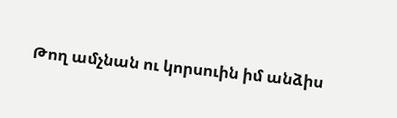Թող ամչնան ու կորսուին իմ անձիս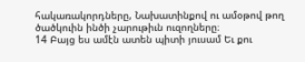հակառակորդները, Նախատինքով ու ամօթով թող ծածկուին ինծի չարութիւն ուզողները։
14 Բայց ես ամէն ատեն պիտի յուսամ Եւ քու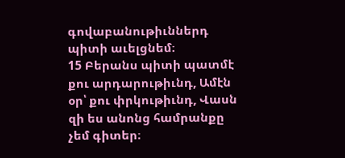գովաբանութիւններդ պիտի աւելցնեմ։
15 Բերանս պիտի պատմէ քու արդարութիւնդ, Ամէն օր՝ քու փրկութիւնդ, Վասն զի ես անոնց համրանքը չեմ գիտեր։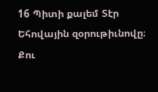16 Պիտի քալեմ Տէր Եհովային զօրութիւնովը։ Քու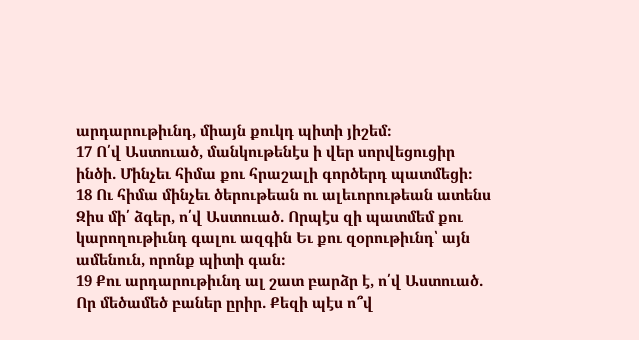արդարութիւնդ, միայն քուկդ պիտի յիշեմ։
17 Ո՛վ Աստուած, մանկութենէս ի վեր սորվեցուցիր ինծի. Մինչեւ հիմա քու հրաշալի գործերդ պատմեցի։
18 Ու հիմա մինչեւ ծերութեան ու ալեւորութեան ատենս Զիս մի՛ ձգեր, ո՛վ Աստուած. Որպէս զի պատմեմ քու կարողութիւնդ գալու ազգին Եւ քու զօրութիւնդ՝ այն ամենուն, որոնք պիտի գան։
19 Քու արդարութիւնդ ալ շատ բարձր է, ո՛վ Աստուած. Որ մեծամեծ բաներ ըրիր. Քեզի պէս ո՞վ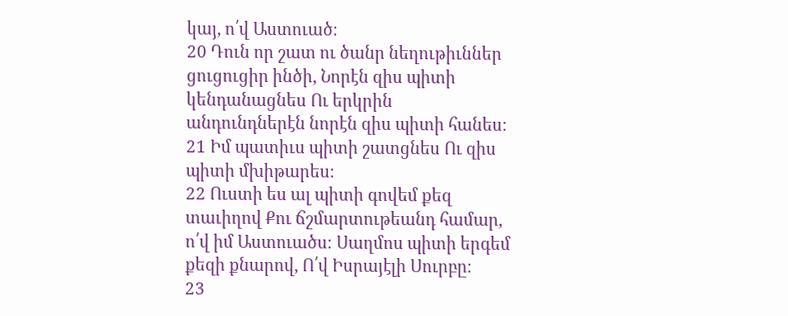կայ, ո՛վ Աստուած։
20 Դուն որ շատ ու ծանր նեղութիւններ ցուցուցիր ինծի, Նորէն զիս պիտի կենդանացնես Ու երկրին անդունդներէն նորէն զիս պիտի հանես։
21 Իմ պատիւս պիտի շատցնես Ու զիս պիտի մխիթարես։
22 Ուստի ես ալ պիտի գովեմ քեզ տաւիղով Քու ճշմարտութեանդ համար, ո՛վ իմ Աստուածս։ Սաղմոս պիտի երգեմ քեզի քնարով, Ո՛վ Իսրայէլի Սուրբը։
23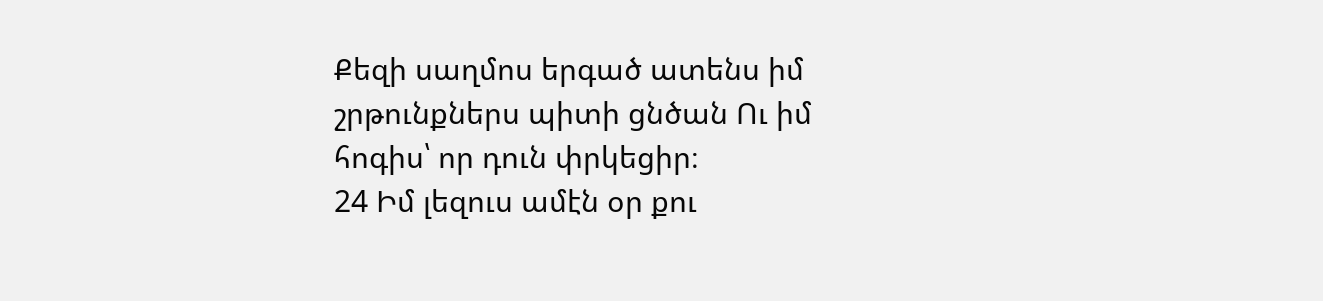Քեզի սաղմոս երգած ատենս իմ շրթունքներս պիտի ցնծան Ու իմ հոգիս՝ որ դուն փրկեցիր։
24 Իմ լեզուս ամէն օր քու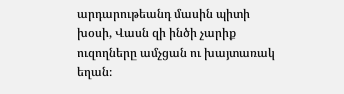արդարութեանդ մասին պիտի խօսի, Վասն զի ինծի չարիք ուզողները ամչցան ու խայտառակ եղան։